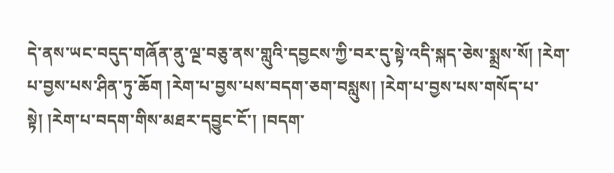དེ་ནས་ཡང་བདུད་གཞོན་ནུ་ལྔ་བཅུ་ནས་གླུའི་དབྱངས་ཀྱི་བར་དུ་སྟེ་འདི་སྐད་ཅེས་སྨྲས་སོ། །རེག་པ་བྱས་པས་ཤིན་ཏུ་ཆོག །རེག་པ་བྱས་པས་བདག་ཅག་བསླུས། །རེག་པ་བྱས་པས་གསོད་པ་སྟེ། །རེག་པ་བདག་གིས་མཐར་དབྱུང་ངོ་། །བདག་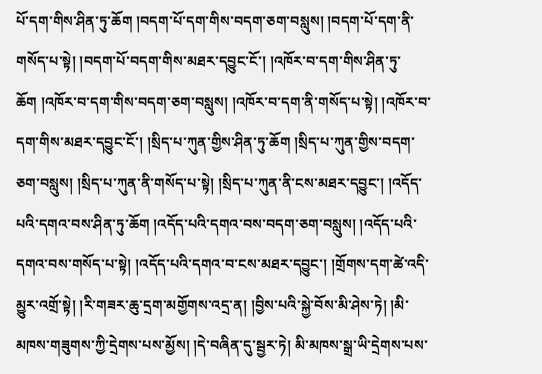པོ་དག་གིས་ཤིན་ཏུ་ཆོག །བདག་པོ་དག་གིས་བདག་ཅག་བསླུས། །བདག་པོ་དག་ནི་གསོད་པ་སྟེ། །བདག་པོ་བདག་གིས་མཐར་དབྱུང་ངོ་། །འཁོར་བ་དག་གིས་ཤིན་ཏུ་ཆོག །འཁོར་བ་དག་གིས་བདག་ཅག་བསླུས། །འཁོར་བ་དག་ནི་གསོད་པ་སྟེ། །འཁོར་བ་དག་གིས་མཐར་དབྱུང་ངོ་། །སྲིད་པ་ཀུན་གྱིས་ཤིན་ཏུ་ཆོག །སྲིད་པ་ཀུན་གྱིས་བདག་ཅག་བསླུས། །སྲིད་པ་ཀུན་ནི་གསོད་པ་སྟེ། །སྲིད་པ་ཀུན་ནི་ངས་མཐར་དབྱུང་། །འདོད་པའི་དགའ་བས་ཤིན་ཏུ་ཆོག །འདོད་པའི་དགའ་བས་བདག་ཅག་བསླུས། །འདོད་པའི་དགའ་བས་གསོད་པ་སྟེ། །འདོད་པའི་དགའ་བ་ངས་མཐར་དབྱུང་། །གྲོགས་དག་ཚེ་འདི་མྱུར་འགྲོ་སྟེ། །རི་གཟར་ཆུ་དྲག་མགྱོགས་འདྲ་ན། །བྱིས་པའི་སྐྱེ་བོས་མི་ཤེས་ཏེ། །མི་མཁས་གཟུགས་ཀྱི་དྲེགས་པས་མྱོས། །དེ་བཞིན་དུ་སྦྱར་ཏེ། མི་མཁས་སྒྲ་ཡི་དྲེགས་པས་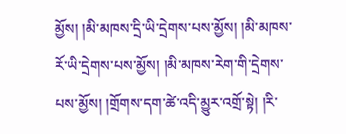མྱོས། །མི་མཁས་དྲི་ཡི་དྲེགས་པས་མྱོས། །མི་མཁས་རོ་ཡི་དྲེགས་པས་མྱོས། །མི་མཁས་རེག་གི་དྲེགས་པས་མྱོས། །གྲོགས་དག་ཚེ་འདི་མྱུར་འགྲོ་སྟེ། །རི་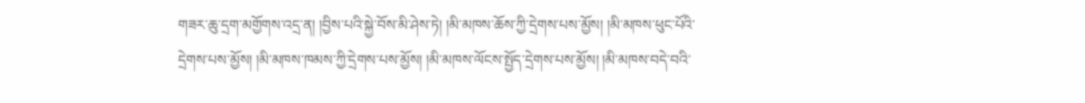གཟར་ཆུ་དྲག་མགྱོགས་འདྲ་ན། །བྱིས་པའི་སྐྱེ་བོས་མི་ཤེས་ཏེ། །མི་མཁས་ཆོས་ཀྱི་དྲེགས་པས་མྱོས། །མི་མཁས་ཕུང་པོའི་དྲེགས་པས་མྱོས། །མི་མཁས་ཁམས་ཀྱི་དྲེགས་པས་མྱོས། །མི་མཁས་ལོངས་སྤྱོད་དྲེགས་པས་མྱོས། །མི་མཁས་བདེ་བའི་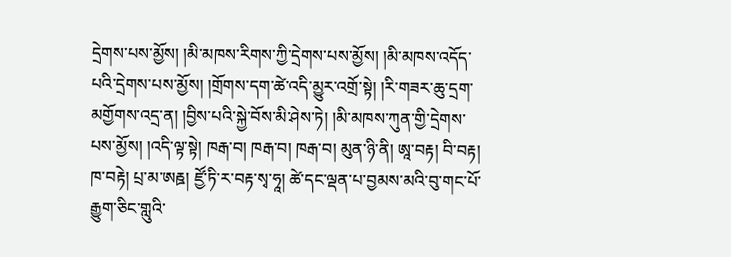དྲེགས་པས་མྱོས། །མི་མཁས་རིགས་ཀྱི་དྲེགས་པས་མྱོས། །མི་མཁས་འདོད་པའི་དྲེགས་པས་མྱོས། །གྲོགས་དག་ཚེ་འདི་མྱུར་འགྲོ་སྟེ། །རི་གཟར་ཆུ་དྲག་མགྱོགས་འདྲ་ན། །བྱིས་པའི་སྐྱེ་བོས་མི་ཤེས་ཏེ། །མི་མཁས་ཀུན་གྱི་དྲེགས་པས་མྱོས། །འདི་ལྟ་སྟེ། ཁརྒ་བ། ཁརྒ་བ། ཁརྒ་བ། མུན་ཉི་ནི། ཨཱ་བརྟ། བི་བརྟ། ཁ་བརྟེ། པྲ་མ་ཨརྛ། ཛྱོ་ཏི་ར་བརྟ་སྭ་ཧཱ། ཚེ་དང་ལྡན་པ་བྱམས་མའི་བུ་གང་པོ་རྒྱུག་ཅིང་གླུའི་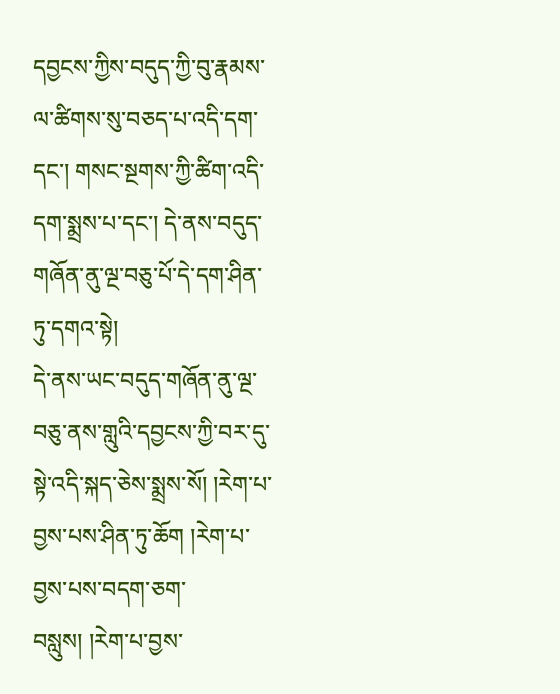དབྱངས་ཀྱིས་བདུད་ཀྱི་བུ་རྣམས་ལ་ཚིགས་སུ་བཅད་པ་འདི་དག་དང་། གསང་སྔགས་ཀྱི་ཚིག་འདི་དག་སྨྲས་པ་དང་། དེ་ནས་བདུད་གཞོན་ནུ་ལྔ་བཅུ་པོ་དེ་དག་ཤིན་ཏུ་དགའ་སྟེ།
དེ་ནས་ཡང་བདུད་གཞོན་ནུ་ལྔ་བཅུ་ནས་གླུའི་དབྱངས་ཀྱི་བར་དུ་སྟེ་འདི་སྐད་ཅེས་སྨྲས་སོ། །རེག་པ་བྱས་པས་ཤིན་ཏུ་ཆོག །རེག་པ་བྱས་པས་བདག་ཅག་བསླུས། །རེག་པ་བྱས་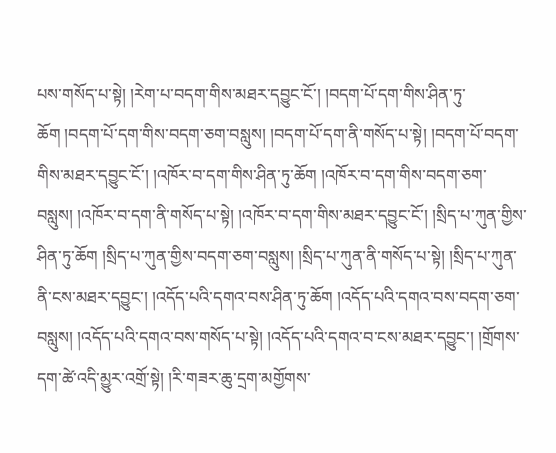པས་གསོད་པ་སྟེ། །རེག་པ་བདག་གིས་མཐར་དབྱུང་ངོ་། །བདག་པོ་དག་གིས་ཤིན་ཏུ་ཆོག །བདག་པོ་དག་གིས་བདག་ཅག་བསླུས། །བདག་པོ་དག་ནི་གསོད་པ་སྟེ། །བདག་པོ་བདག་གིས་མཐར་དབྱུང་ངོ་། །འཁོར་བ་དག་གིས་ཤིན་ཏུ་ཆོག །འཁོར་བ་དག་གིས་བདག་ཅག་བསླུས། །འཁོར་བ་དག་ནི་གསོད་པ་སྟེ། །འཁོར་བ་དག་གིས་མཐར་དབྱུང་ངོ་། །སྲིད་པ་ཀུན་གྱིས་ཤིན་ཏུ་ཆོག །སྲིད་པ་ཀུན་གྱིས་བདག་ཅག་བསླུས། །སྲིད་པ་ཀུན་ནི་གསོད་པ་སྟེ། །སྲིད་པ་ཀུན་ནི་ངས་མཐར་དབྱུང་། །འདོད་པའི་དགའ་བས་ཤིན་ཏུ་ཆོག །འདོད་པའི་དགའ་བས་བདག་ཅག་བསླུས། །འདོད་པའི་དགའ་བས་གསོད་པ་སྟེ། །འདོད་པའི་དགའ་བ་ངས་མཐར་དབྱུང་། །གྲོགས་དག་ཚེ་འདི་མྱུར་འགྲོ་སྟེ། །རི་གཟར་ཆུ་དྲག་མགྱོགས་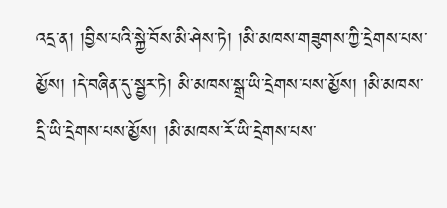འདྲ་ན། །བྱིས་པའི་སྐྱེ་བོས་མི་ཤེས་ཏེ། །མི་མཁས་གཟུགས་ཀྱི་དྲེགས་པས་མྱོས། །དེ་བཞིན་དུ་སྦྱར་ཏེ། མི་མཁས་སྒྲ་ཡི་དྲེགས་པས་མྱོས། །མི་མཁས་དྲི་ཡི་དྲེགས་པས་མྱོས། །མི་མཁས་རོ་ཡི་དྲེགས་པས་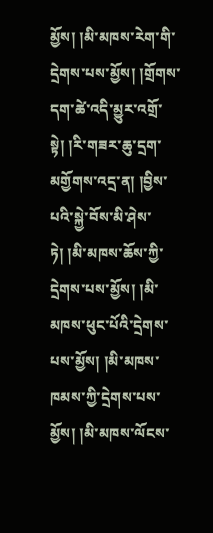མྱོས། །མི་མཁས་རེག་གི་དྲེགས་པས་མྱོས། །གྲོགས་དག་ཚེ་འདི་མྱུར་འགྲོ་སྟེ། །རི་གཟར་ཆུ་དྲག་མགྱོགས་འདྲ་ན། །བྱིས་པའི་སྐྱེ་བོས་མི་ཤེས་ཏེ། །མི་མཁས་ཆོས་ཀྱི་དྲེགས་པས་མྱོས། །མི་མཁས་ཕུང་པོའི་དྲེགས་པས་མྱོས། །མི་མཁས་ཁམས་ཀྱི་དྲེགས་པས་མྱོས། །མི་མཁས་ལོངས་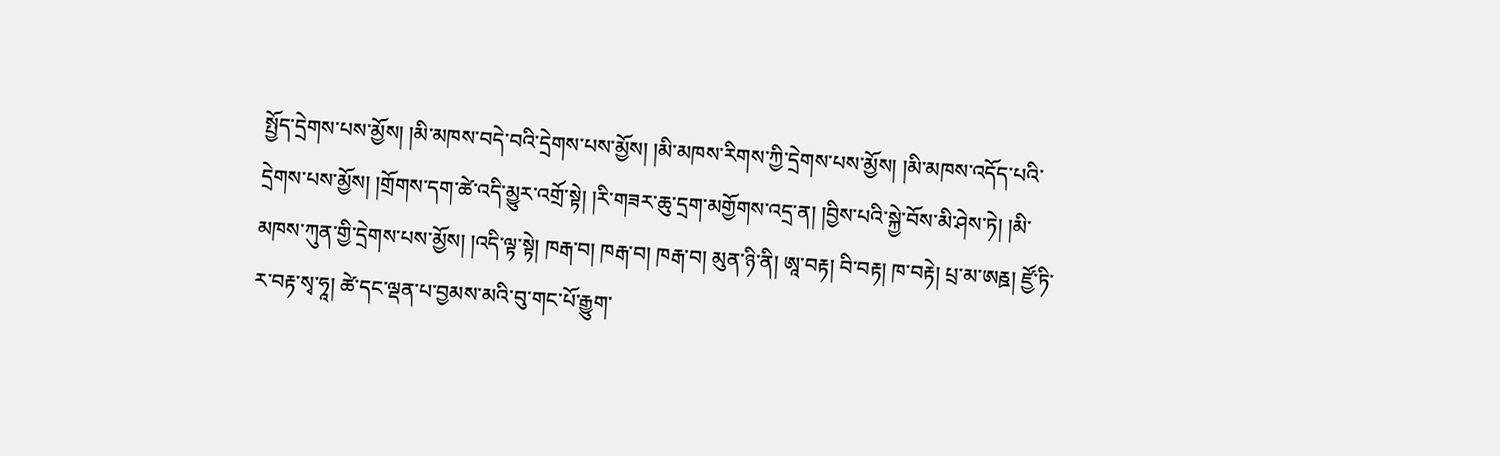སྤྱོད་དྲེགས་པས་མྱོས། །མི་མཁས་བདེ་བའི་དྲེགས་པས་མྱོས། །མི་མཁས་རིགས་ཀྱི་དྲེགས་པས་མྱོས། །མི་མཁས་འདོད་པའི་དྲེགས་པས་མྱོས། །གྲོགས་དག་ཚེ་འདི་མྱུར་འགྲོ་སྟེ། །རི་གཟར་ཆུ་དྲག་མགྱོགས་འདྲ་ན། །བྱིས་པའི་སྐྱེ་བོས་མི་ཤེས་ཏེ། །མི་མཁས་ཀུན་གྱི་དྲེགས་པས་མྱོས། །འདི་ལྟ་སྟེ། ཁརྒ་བ། ཁརྒ་བ། ཁརྒ་བ། མུན་ཉི་ནི། ཨཱ་བརྟ། བི་བརྟ། ཁ་བརྟེ། པྲ་མ་ཨརྛ། ཛྱོ་ཏི་ར་བརྟ་སྭ་ཧཱ། ཚེ་དང་ལྡན་པ་བྱམས་མའི་བུ་གང་པོ་རྒྱུག་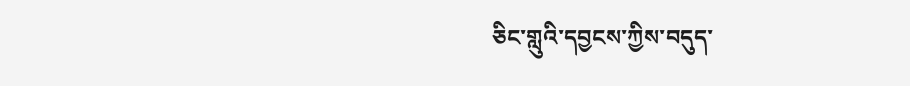ཅིང་གླུའི་དབྱངས་ཀྱིས་བདུད་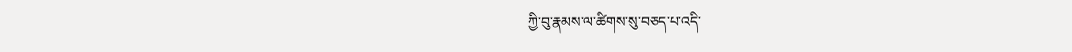ཀྱི་བུ་རྣམས་ལ་ཚིགས་སུ་བཅད་པ་འདི་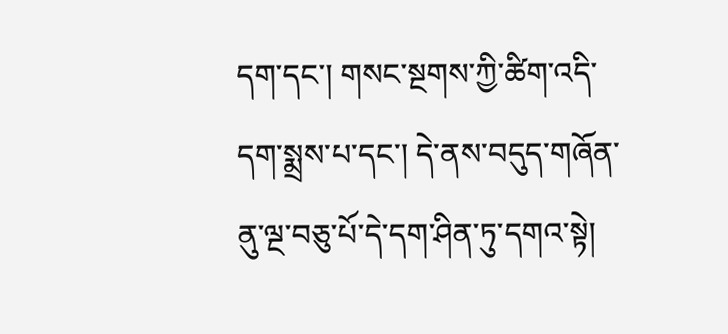དག་དང་། གསང་སྔགས་ཀྱི་ཚིག་འདི་དག་སྨྲས་པ་དང་། དེ་ནས་བདུད་གཞོན་ནུ་ལྔ་བཅུ་པོ་དེ་དག་ཤིན་ཏུ་དགའ་སྟེ།